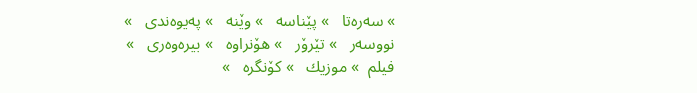» سه‌ره‌تا   » پێناسه‌   » وێنه   » په‌یوه‌ندی   » نووسه‌ر   » تێرۆر   » هۆنراوه‌   » بیره‌وه‌ری   » فیلم  » موزیك   » كۆنگره‌   »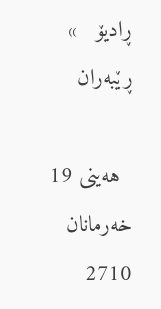ڕادیۆ   » ڕێبه‌ران

  هه‌ینی 19 خه‌رمانان 2710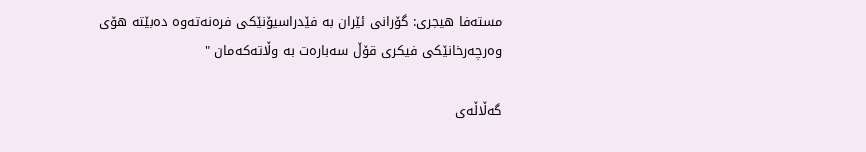مسته‌فا هیجری: گۆرانی ئێران به‌ فێدراسیۆنێکی فره‌نه‌ته‌وه‌ ده‌بێته‌ هۆی وه‌رچه‌رخانێکی فیکری قۆڵ سه‌باره‌ت به‌ وڵاته‌که‌مان "

گه‌ڵاڵه‌ی‌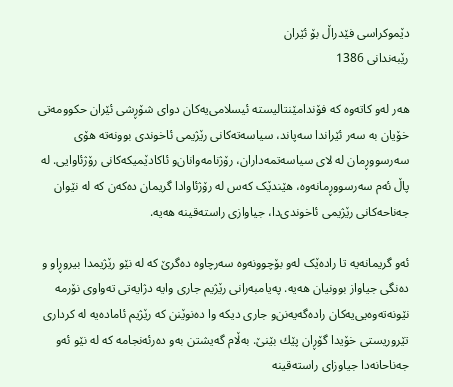دێموكراسی‌ فێدراڵ بۆ ئێران
رێبه‌ندانی‌ 1386

هه‌ر له‌و كاته‌وه‌ كه‌ فۆندا‌مێنتالیسته‌ ئیسلامی‌یه‌كان دوای‌ شۆڕشی‌ ئێران حكوومه‌تی‌ خۆیان به‌ سه‌ر ئێراندا سه‌پاند، سیاسه‌ته‌كانی‌ رێژیمی ئاخوندی بوونه‌ته‌ هۆی‌ سه‌رسووڕمان له‌ لای سیاسه‌تمه‌داران، رۆژنامه‌وانان‌و ئاكادێمیکه‌کانی‌ رۆژئاوایی‌. له‌ پاڵ ئه‌م سه‌رسووڕمانه‌وه‌، هێندێک که‌س له‌ رۆژئاوادا گریمان ده‌که‌ن که‌ له‌ نێوان جه‌نا‌حه‌کانی رێژیمی‌ ئاخوندی‌دا، جیاوازی‌ راسته‌قینه‌ هه‌یه.

ئه‌و گریمانه‌یه‌ تا راده‌ێک له‌و بۆچوونه‌وه‌ سه‌رچاوه ده‌گرێ که‌ له‌ نێو رێژیمدا بیروڕاو و ده‌نگی جیاواز بوونیان هه‌یه‌. په‌یامبه‌رانی‌ رێژیم جاری‌ وایه‌ دژایه‌تی‌ ته‌واوی‌ نۆرمه‌ نێونه‌ته‌وه‌یی‌یه‌كان راده‌گه‌یه‌نن‌و جاری‌ دیكه‌ وا ده‌نوێنن كه‌ رێژیم ئاماده‌یه‌ ‌له‌ کرداری تێروریستی خۆیدا گۆڕان پێك بێنێ. به‌ڵام گه‌یشتن به‌و ده‌رئه‌نجامه‌ که‌ له‌ نێو ئه‌و جه‌ناحانه‌دا جیاوزای راسته‌قینه‌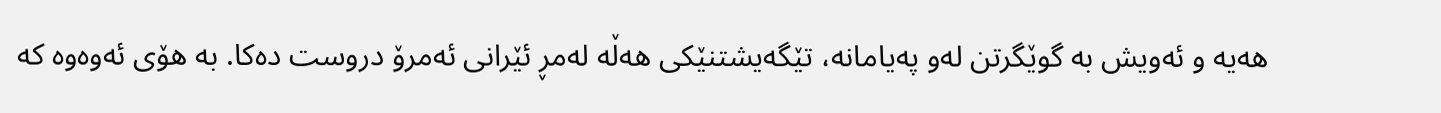هه‌یه و ئه‌ویش به‌ گوێگرتن‌ له‌و په‌یامانه‌، تێگه‌یشتنێکی هه‌ڵه‌ له‌مڕ ئێرانی ئه‌مرۆ دروست ده‌کا. به‌ هۆی ئه‌وه‌وه‌ که‌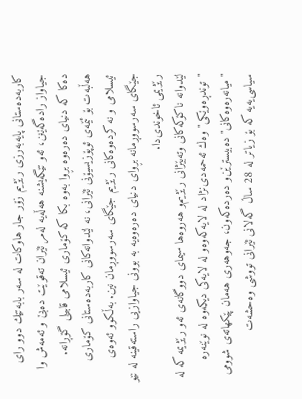كاربه‌ده‌ستانی‌ پایه‌به‌رزی‌ رێژیم زۆر جار هاوكات له‌ سه‌ر بابه‌تێك دوو رای‌ جیاواز راده‌گه‌ێنن، ئه‌و تێگه‌یشنه‌ هه‌ڵه‌یه‌ له‌مر ئێران ته‌قوێت ده‌بێ و ‌ئه‌مه‌ش وا ده‌كا كه‌ دنیای‌ ده‌ره‌وه‌ بڕوا به‌وه‌ بكا كه‌ كۆماری‌ ئیسلامی‌ قابیلی‌ گۆڕانه‌.
هه‌ڵبه‌ت بۆ ئێمه‌ی ئوپۆزیسیۆنی‌ ئێرانی‌، نه‌ لێدوانه‌کانی کاربه‌ده‌ستانی کۆماری ئیسلامی و نه‌ کرده‌وه‌کانی رێژیم‌ جێگای‌ سه‌رسووڕمان نین. به‌ڵكوو ئه‌وه‌ى جێگاى سه‌رسووڕمانه‌ بڕوای‌ دنیای‌ ده‌ره‌وه‌یه‌ به‌ بوونی‌ جیاوازیی‌ راسته‌قینه‌ له‌ نێو رێژیمی‌ ئاخوندی‌دا.
لێدوانه‌ ناكۆكه‌كانی‌ وته‌بێژانی‌ رێژیم‌و هه‌روه‌ها سیمای‌ دووگانه‌ی‌ ئه‌و رێژیمه‌ كه‌ له‌ "توندڕه‌وێكی" وه‌ك ئه‌حمه‌دی‌نژاد له‌ لایه‌كه‌وه‌‌و له‌ لایه‌كی‌ دیكه‌وه‌ له‌ نوێنه‌ره "میانه‌ره‌وه‌کانی" ده‌بیسترێن‌و ده‌رده‌كه‌ون، جه‌وهه‌ری‌ هه‌مان پێكهاته‌ی‌ شوومی‌ سیاسی‌یه‌يه‌ كه‌ بۆ زیاتر له 28 ساڵ گه‌لانی‌ ئێرانی‌ تووشی‌ وه‌حشه‌ت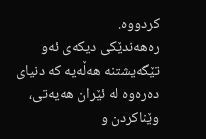كردووه‌.
ره‌هه‌ندێکی دیکه‌ی ئه‌و تێگه‌یشتنه‌ هه‌ڵه‌یه‌ که‌ دنیای ده‌ره‌وه‌ له‌ ئێران هه‌یه‌تی، وێناکردن و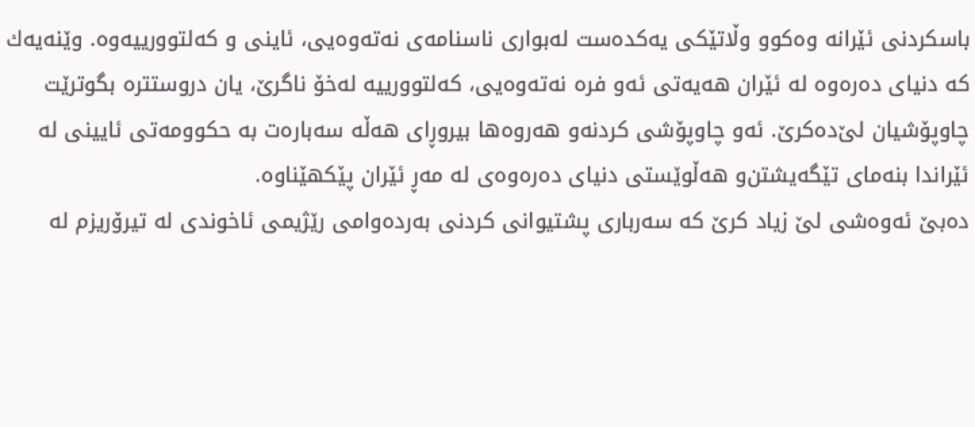باسکردنی ئێرانه‌ وه‌کوو وڵاتێکی یه‌کده‌ست له‌بواری ناسنامه‌ی نه‌ته‌وه‌یی، ئاینی و که‌لتوورییه‌وه‌. وێنه‌یه‌ك كه‌ دنیای‌ ده‌ره‌وه‌ له‌ ئێران هه‌یه‌تی‌ ئه‌و فره‌ نه‌ته‌وه‌یی‌، كه‌لتوورییه‌ له‌خۆ ناگرێ‌، یان دروستتره‌ بگوترێت چاوپۆشیان لێ‌ده‌كرێ‌. ئه‌و چاوپۆشی‌ كردنه‌‌و هه‌روه‌ها بیروڕای‌ هه‌ڵه‌ سه‌باره‌ت به‌ حكوومه‌تی‌ ئایینی‌ له‌ ئێراندا بنه‌مای‌ تێگه‌یشتن‌و هه‌ڵوێستی‌ دنیای‌ ده‌ره‌وه‌ی‌ له‌ مه‌ڕ ئێران پێكهێناوه‌.
ده‌بێ ئه‌وه‌شی لێ زیاد کرێ که‌ سه‌رباری‌ پشتیوانی‌ كردنی‌ به‌رده‌وامی رێژیمی ئاخوندی‌ له‌ تیرۆریزم له‌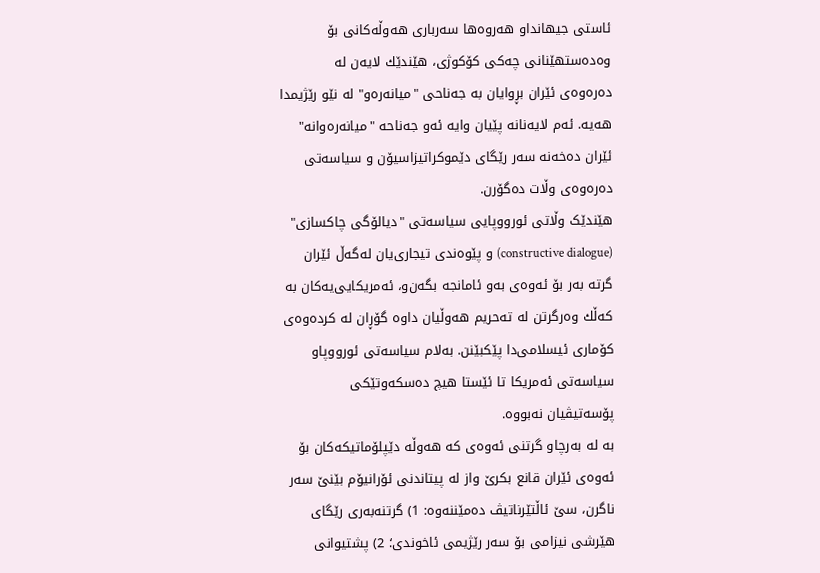ئاستی‌ جیهاندا‌و هه‌روه‌ها سه‌رباری‌ هه‌وڵه‌کانی بۆ وه‌ده‌ستهێنانی چه‌کی کۆکوژی، هێندێك لایه‌ن له‌ ده‌ره‌وه‌ی‌ ئێران بڕوایان به‌ جه‌ناحی "میانه‌ره‌و" له‌ نێو رێژیمدا هه‌یه‌. ئه‌م لایه‌نانه‌ پێیان وایه‌ ئه‌و جه‌ناحه‌ "میانه‌ره‌وانه‌" ئێران ده‌خه‌نه‌ سه‌ر رێگای دێموکراتیزاسیۆن و سیاسه‌تی ده‌ره‌وه‌ی وڵات ده‌گۆرن.
هێندێک وڵاتی ئورووپایی سیاسه‌تی‌ "دیالۆگی‌ چاكسازی" (constructive dialogue) و پێوه‌ندی‌ تیجاری‌یان له‌گه‌ڵ ئێران گرته‌ به‌ر بۆ ئه‌وه‌ی‌ به‌و ئامانجه‌ بگه‌ن‌و، ئه‌مریكایی‌یه‌كان به‌ كه‌ڵك وه‌رگرتن له‌ ته‌حریم هه‌وڵیان داوه‌ گۆڕان له‌ كرده‌وه‌ی‌ كۆماری‌ ئیسلامی‌دا پێكبێنن. به‌لام سیاسه‌تی‌ ئورووپاو سیاسه‌تی‌ ئه‌مریكا تا ئێستا هیچ ده‌سكه‌وتێكی‌ پۆسه‌تیڤیان نه‌بووه‌.
به‌ له‌ به‌رچاو گرتنی‌ ئه‌وه‌ی که‌ هه‌وڵه‌ دێپلۆماتیكه‌كان بۆ ئه‌وه‌ی‌ ئێران قانع بكرێ‌ واز له‌ پیتاندنی‌ ئۆرانیۆم بێنێ سه‌ر ناگرن‌، سێ ئاڵتێرناتیڤ ده‌مێننه‌وه‌: 1) گرتنه‌به‌ری رێگای هێرشی نیزامی بۆ سه‌ر رێژیمی ئاخوندی؛ 2) پشتیوانی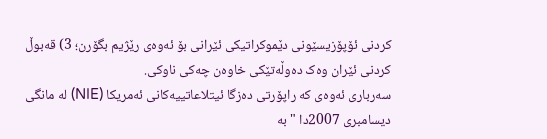کردنی ئۆپۆزیسێونی دێموکراتیکی ئێرانی بۆ ئه‌وه‌ی رێژیم بگۆرن؛ 3) قه‌بوڵ کردنی ئێران وه‌ک‌ ده‌وڵه‌تێکی خاوه‌ن‌ چه‌كی‌ ناوكی‌.
سه‌رباری ئه‌وه‌ی که‌ راپۆرتی ده‌زگا ئیتلاعاتییه‌کانی ئه‌مریکا (NIE) له‌ مانگی دیسامبری 2007دا "به‌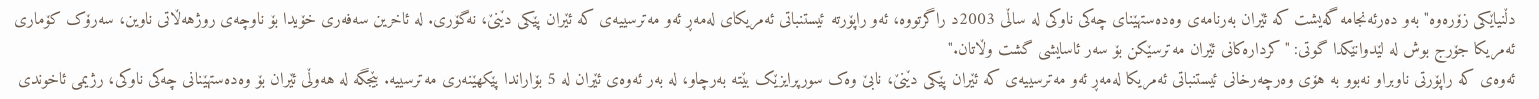دڵنیاێکی زۆره‌وه‌" به‌و ده‌رئه‌نجامه‌ گه‌یشت که‌ ئێران به‌رنامه‌ی وه‌ده‌ستهێنای چه‌کی ناوکی له‌ ساڵی 2003د راگرتووه‌، ئه‌و راپۆرته‌ ئیستنباتی ئه‌مریکای له‌مه‌ڕ ئه‌و مه‌ترسییه‌ی که‌ ئێران پێکی دێنێ، نه‌گۆری. له‌ ئاخرین سه‌فه‌ری خۆیدا بۆ ناوچه‌ی روژهه‌ڵاتی ناوین، سه‌رۆک کۆماری ئه‌مریکا جۆرج بوش له‌ لێدوانێکدا گوتی: "کرداره‌کانی ئێران مه‌ترسێکن بۆ سه‌ر ئاسایشی گشت وڵاتان."
ئه‌وه‌ی که‌ راپۆرتی ناوبراو نه‌بوو به‌ هۆی وه‌رچه‌رخانی ئیستنباتی ئه‌مریکا له‌مه‌ڕ ئه‌و مه‌ترسییه‌ی که‌ ئێران پێکی دێنێ، نابێ وه‌ک سورپرایزێک بێته‌ به‌رچاو، له‌ به‌ر ئه‌وه‌ی ئێران له‌ 5 بۆاراندا پێکهێنه‌ری مه‌ترسییه‌. بێجگه‌ له‌ هه‌وڵی ئێران بۆ وه‌ده‌ستهێنانی چه‌کی ناوکی، رژیمی ئاخوندی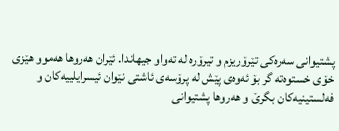پشتیوانی سه‌ره‌کی تێرۆریزم و تیرۆره‌ له‌ ته‌واو جیهاندا. ئێران هه‌روها هه‌موو هێزی خۆی خستوه‌ته‌ گر بۆ ئه‌وه‌ی پێش له‌ پرۆسه‌ی ئاشتی نێوان ئیسرایلییه‌کان و فه‌لستینیه‌کان بگرێ و هه‌روها پشتیوانی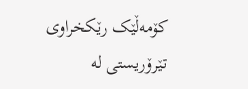کۆمه‌ڵێک رێکخراوی تێرۆریستی له‌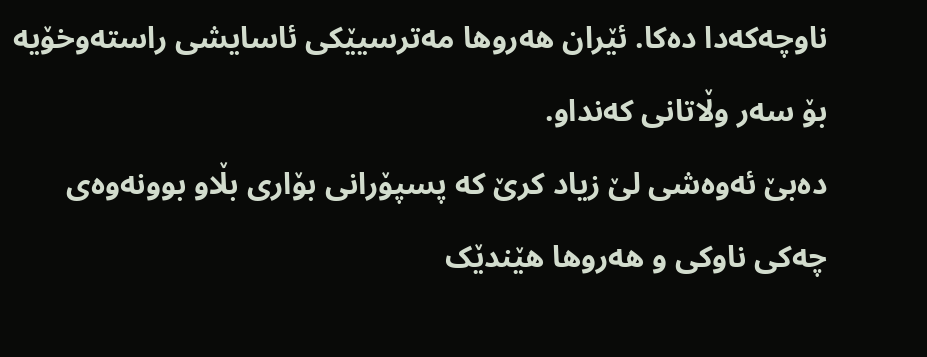ناوچه‌که‌دا ده‌کا. ئێران هه‌روها مه‌ترسیێکی ئاسایشی راسته‌و‌خۆیه‌ بۆ سه‌ر وڵاتانی که‌نداو.
ده‌بێ ئه‌وه‌شی لێ زیاد کرێ که‌ پسپۆرانی بۆاری بڵاو بوونه‌وه‌ی چه‌کی ناوکی و هه‌روها هێندێک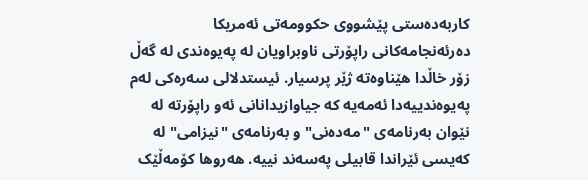کاربه‌ده‌ستی پێشووی حکوومه‌تی ئه‌مریکا ده‌رئه‌نجامه‌کانی راپۆرتی ناوبراویان له‌ په‌یوه‌ندی له‌ گه‌ڵ زۆر خاڵدا هێناوه‌ته‌ ژێر پرسیار. ئیستدلالی سه‌ره‌کی له‌م په‌یوه‌ندییه‌دا ئه‌مه‌یه‌ که‌ جیاوازیدانانی ئه‌و راپۆرته‌ له‌ نێوان به‌رنامه‌ی "مه‌ده‌نی" و به‌رنامه‌ی "نیزامی" له‌ که‌یسی ئێراندا قابیلی په‌سه‌ند نییه‌. هه‌روها کۆمه‌ڵێک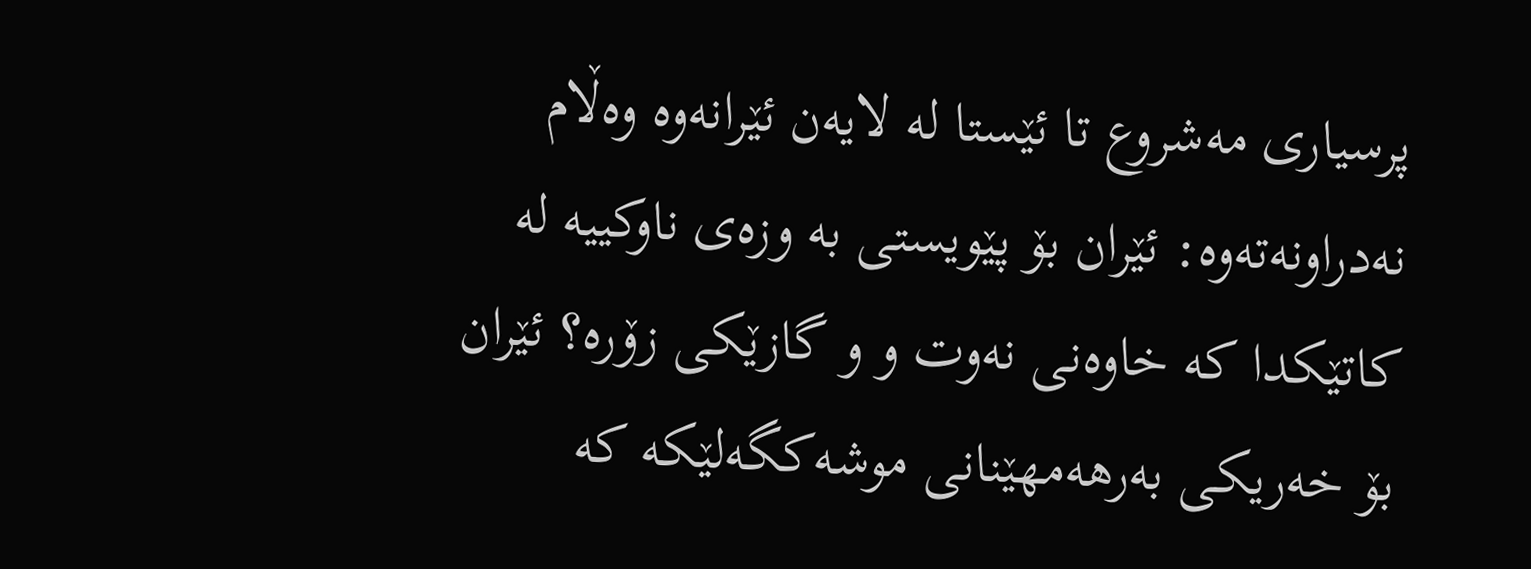پرسیاری مه‌شروع تا ئێستا له‌ لایه‌ن ئێرانه‌وه‌ وه‌ڵام نه‌دراونه‌ته‌وه‌: ئێران بۆ پێویستی به‌ وزه‌ی ناوکییه‌ له‌ کاتێکدا که‌ خاوه‌نی نه‌وت و و گازێکی زۆره‌‌؟ ئێران بۆ خه‌ریکی به‌رهه‌مهێنانی موشه‌کگه‌لێکه‌ که‌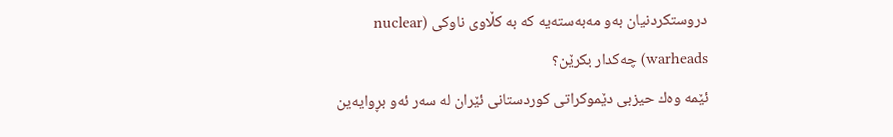دروستکردنیان به‌و مه‌به‌سته‌یه‌ که‌ به‌ کڵاوی ناوکی (nuclear warheads) چه‌کدار بکرێن؟
ئێمه‌ وه‌ك حیزبی‌ دێموكراتی‌ كوردستانی‌ ئێران له‌ سه‌ر ئه‌و بڕوایه‌ین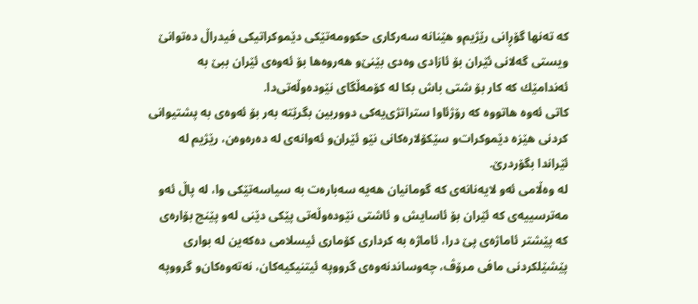كه‌ ته‌نها گۆڕانی‌ رێژیم‌و هێنانه‌ سه‌ركاری‌ حكوومه‌تێكی‌ دێموكراتیكی‌ فیدراڵ ده‌توانێ‌ ویستی‌ گه‌لانی‌ ئێران بۆ ئازادی‌ وه‌دی‌ بێنێ‌‌و هه‌روه‌ها بۆ ئه‌وه‌ی ئێران‌ ببێ به‌ ئه‌ندامێك که‌ کار بۆ شتی باش بکا له‌ كۆمه‌ڵگای‌ نێوده‌وڵه‌تی‌دا.
كاتی‌ ئه‌وه‌ هاتووه‌ كه‌ رۆژئاوا ستراتژی‌یه‌كی‌ دووربین بگرێته‌ به‌ر بۆ ئه‌وه‌ی‌ به‌ پشتیوانی‌ كردنی‌ هێزه‌ دێموكرات‌و سێكۆلاره‌كانی‌ نێو ئێران‌و ئه‌وانه‌ی‌ له‌ ده‌ره‌وه‌ن، رێژیم له‌ ئێراندا‌ بگۆردرێ.
له‌ وه‌ڵامی‌ ئه‌و لایه‌نانه‌ی‌ كه‌ گومانیان هه‌یه‌ سه‌باره‌ت به‌ سیاسه‌تێکی وا، له‌ پاڵ ئه‌و مه‌ترسییه‌ی که‌ ئێران بۆ ئاسایش و ئاشتی نێوده‌وڵه‌تی پێکی دێنی له‌و پێنج بۆاره‌ی که‌ پێشتر ئاماژه‌ی پێ درا، ئاماژه‌ به‌ كرداری‌ كۆماری‌ ئیسلامی‌ ده‌كه‌ین له‌ بواری‌ پێشێلكردنی‌ مافی‌ مرۆڤ، چه‌وساندنه‌وه‌ی‌ گرووپه‌ ئیتنیكیه‌كان، نه‌ته‌وه‌كان‌و گرووپه‌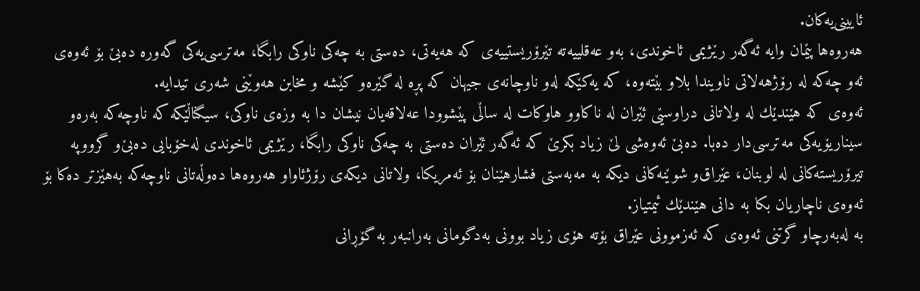ئایینی‌یه‌كان.
هه‌روه‌ها پێمان وایه‌ ئه‌گه‌ر رێژیمی‌ ئاخوندی‌، به‌و عه‌قلییه‌ته‌ تێرۆریستییه‌ی‌ كه‌ هه‌یه‌تی‌، ده‌ستی‌ به‌ چه‌كی‌ ناوكی‌ رابگا، مه‌ترسی‌یه‌كی‌ گه‌وره‌ ده‌بێ‌ بۆ ئه‌وه‌ی‌ ئه‌و چه‌كه‌ له‌ رۆژهه‌لاتی‌ ناویندا بلاو بێته‌وه‌، که‌ یه‌كێكه‌ له‌و ناوچانه‌ی‌ جیهان كه‌ پڕه‌ له‌ گێره‌و كێشه‌ و مخابن هه‌وێنی شه‌ری تیدایه‌.
ئه‌وه‌ی‌ كه‌ هێندێك له‌ ولاتانی‌ دراوسێی‌ ئێران له‌ ناكاو‌و هاوكات له‌ ساڵی پێشوودا عه‌لاقه‌یان نیشان د‌ا به‌ وزه‌ی‌ ناوكی‌، سیگناڵێكه‌ كه‌ ناوچه‌كه‌ به‌ره‌و سیناریۆیه‌كی‌ مه‌ترسی‌دار ده‌با. ده‌بێ‌ ئه‌وه‌شی‌ لێ‌ زیاد بكرێ‌ كه‌ ئه‌گه‌ر ئێران ده‌ستی‌ به‌ چه‌كی‌ ناوكی‌ رابگا، رێژیمی‌ ئاخوندی‌ له‌خۆبایی‌ ده‌بێ‌و گرووپه‌ تیرۆریسته‌كانی‌ له‌ لوبنان، عێراق‌و شوێنه‌كانی‌ دیكه‌ به‌ مه‌به‌ستی‌ فشارهێنان بۆ ئه‌مریكا، ولاتانی‌ دیكه‌ی‌ رۆژئاواو هه‌روه‌ها ده‌وڵه‌تانی‌ ناوچه‌كه‌ به‌هێزتر ده‌كا بۆ ئه‌وه‌ی‌ ناچاریان بكا به‌ دانی‌ هێندێك ئیمتیاز.
به‌ له‌به‌رچاو گرتنی‌ ئه‌وه‌ی‌ كه‌ ئه‌زموونی‌ عێراق بۆته‌ هۆی‌ زیاد بوونی‌ به‌دگومانی‌ به‌رانبه‌ر به‌ گۆڕانی‌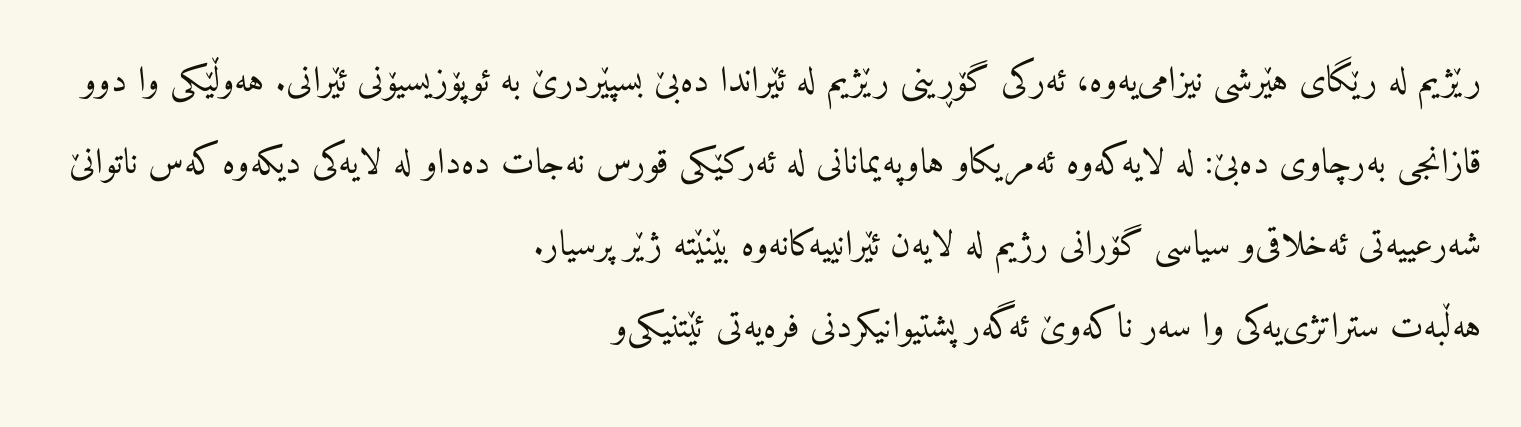رێژیم له‌ رێگای‌ هێرشی‌ نیزامی‌یه‌وه‌، ئه‌ركی‌ گۆڕینی‌ رێژیم له‌ ئێراندا ده‌بێ‌ بسپێردرێ‌ به‌ ئوپۆزیسیۆنی‌ ئێرانی‌. هه‌وڵێكی‌ وا دوو قازانجی‌ به‌رچاوی‌ ده‌بێ‌: له‌ لایه‌كه‌وه‌ ئه‌مریكا‌و هاوپه‌یمانانی‌ له‌ ئه‌ركێكی‌ قورس نه‌جات ده‌دا‌و له‌ لایه‌كی‌ دیكه‌وه‌ كه‌س ناتوانێ‌ شه‌رعییه‌تی‌ ئه‌خلاقی‌‌و سیاسی‌ گۆرانی رژیم له‌ لایه‌ن ئێرانییه‌کانه‌وه‌ بێنێته‌ ژێر پرسیار.
هه‌ڵبه‌ت ستراتژی‌یه‌كی‌ وا سه‌ر ناكه‌وێ‌ ئه‌گه‌ر پشتیوانیكردنی‌ فره‌یه‌تی‌ ئێتنیكی‌‌و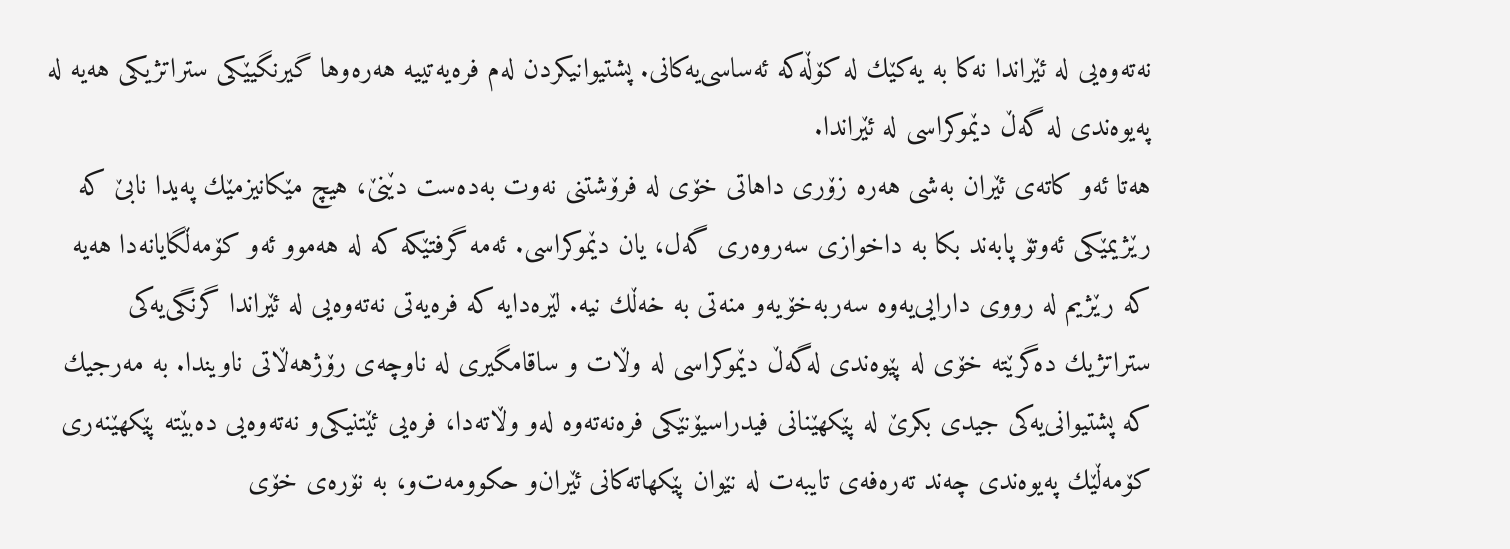نه‌ته‌وه‌یی‌ له‌ ئێراندا نه‌كا به‌ یه‌كێك له‌ كۆڵه‌كه‌ ئه‌ساسی‌یه‌كانی‌. پشتیوانیکردن له‌م فره‌یه‌تییه‌ هه‌ره‌وها گیرنگیێکی ستراتژیکی هه‌یه‌ له‌ په‌یوه‌ندی له‌ گه‌ڵ دێموکراسی له‌ ئێراندا.
هه‌تا ئه‌و كاته‌ی‌ ئێران به‌شی‌ هه‌ره‌ زۆری‌ داهاتی‌ خۆی‌ له‌ فرۆشتنی‌ نه‌وت به‌ده‌ست دێنێ‌، هیچ مێكانیزمێك په‌یدا نابێ‌ كه‌ رێژیمێكی‌ ئه‌وتۆ پابه‌ند بكا به‌ داخوازی‌ سه‌روه‌ری‌ گه‌ل، یان دێموكراسی‌. ئه‌مه‌ گرفتێكه‌ كه‌ له‌ هه‌موو ئه‌و كۆمه‌ڵگایانه‌دا هه‌یه‌ كه‌ رێژیم له‌ رووی‌ دارایی‌یه‌وه‌ سه‌ربه‌خۆیه‌‌و منه‌تی‌ به‌ خه‌ڵك نیه‌. لێره‌دایه‌ كه‌ فره‌یه‌تی نه‌ته‌وه‌یی له‌ ئێراندا گرنگی‌یه‌كی‌ ستراتژیك ده‌گرێته‌ خۆی‌ له‌ پێوه‌ندی‌ له‌گه‌ڵ دێموكراسی‌ له‌ وڵات و ساقامگیری له‌ ناوچه‌ی رۆژهه‌ڵاتی ناویندا. به‌ مه‌رجیك كه‌ پشتیوانی‌یه‌كی‌ جیدی‌ بكرێ‌ له‌ پێكهێنانی‌ فیدراسیۆنێكی‌ فره‌نه‌ته‌وه‌ له‌و وڵاته‌دا، فره‌یی‌ ئێتنیكی‌‌و نه‌ته‌وه‌یی‌ ده‌بێته‌ پێكهێنه‌ری‌ كۆمه‌ڵێك په‌یوه‌ندی‌ چه‌ند ته‌ره‌فه‌ی‌ تایبه‌ت له‌ نێوان پێكهاته‌كانی‌ ئێران‌و حكوومه‌ت‌و، به‌ نۆره‌ی‌ خۆی‌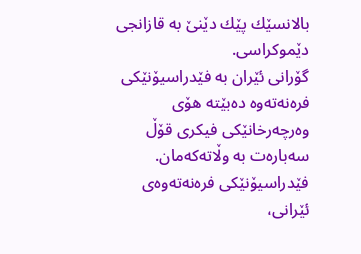بالانسێك پێك دێنێ‌ به‌ قازانجی‌ دێموكراسی‌.
گۆرانی ئێران به‌ فێدراسیۆنێکی فره‌نه‌ته‌وه‌ ده‌بێته‌ هۆی وه‌رچه‌رخانێکی فیکری قۆڵ سه‌باره‌ت به‌ وڵاته‌که‌مان. فێدراسیۆنێکی فره‌نه‌ته‌وه‌ی ئێرانی،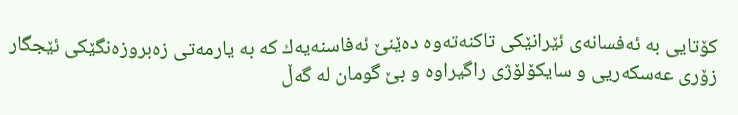کۆتایی به‌ ئه‌فسانه‌ی ئێرانێکی تاکنه‌ته‌وه‌ ده‌ێنێ ئه‌فاسنه‌‌یه‌ك که‌ به‌ یارمه‌تی زه‌بروزه‌نگێکی ئێجگار زۆری عه‌سکه‌ریی و سایکۆلۆژی راگیراوه‌ و بێ گومان له‌ گه‌ڵ‌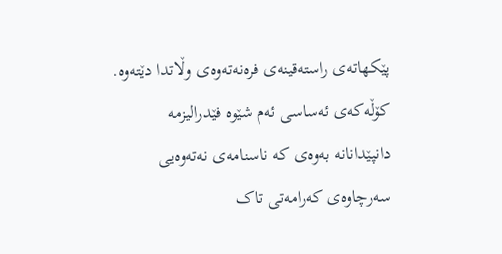پێکهاته‌ی راسته‌قینه‌ی فره‌نه‌ته‌وه‌ی وڵاتدا دێته‌وه‌. کۆڵه‌که‌ی ئه‌ساسی ئه‌م شێوه‌ فێدرالیزمه‌ دانپێدانانه‌ به‌وه‌ی که‌ ناسنامه‌ی نه‌ته‌وه‌يی سه‌رچاوه‌ی که‌رامه‌تی تا‌ک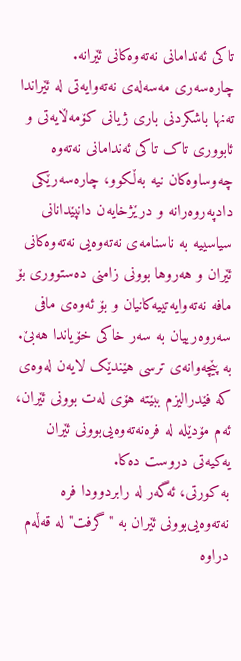تا‌کی ئه‌ندامانی نه‌ته‌وه‌کانی ئێرانه‌. چاره‌سه‌ری مه‌سه‌له‌ی نه‌ته‌وایه‌تی له‌ ئێراندا ته‌نها باشکردنی باری ژیانی کۆمه‌ڵایه‌تی و ئابووری تا‌ک تا‌کی ئه‌ندامانی نه‌ته‌وه‌ چه‌وساوه‌کان نیه‌ به‌ڵکوو، چاره‌سه‌رێکی دادپه‌روه‌رانه‌ و درێژخایه‌ن دانپێدانانی سیاسییه‌ به‌ ناسنامه‌ی نه‌ته‌وه‌یی نه‌ته‌وه‌کانی ئێران و هه‌روها بوونی زامنی ده‌ستووری بۆ مافه‌ نه‌ته‌وایه‌تییه‌کانیان و بۆ ئه‌وه‌ی مافی سه‌روه‌رییان به‌ سه‌ر خاکی خۆیاندا هه‌بێ. به‌ پێچه‌وانه‌ی ترسی هێندێک لایه‌ن له‌وه‌ی که‌ فێدرالیزم ببێته‌ هۆی له‌ت بوونی ئێران، ئه‌م مۆدێله‌ له‌ فره‌نه‌ته‌وه‌یی‌بوونی ئێران یه‌کیه‌تی دروست ده‌کا.
به‌ كورتی‌، ئه‌گه‌ر له‌ رابردوودا فره‌ نه‌ته‌وه‌یی‌بوونی‌ ئێران به‌ "گرفت" له‌ قه‌ڵه‌م دراوه‌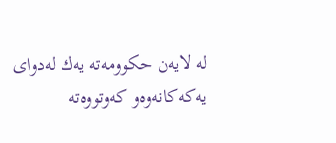له‌ لایه‌ن حكوومه‌ته‌ یه‌ك له‌دوای‌ یه‌كه‌كانه‌وه‌‌و که‌وتووه‌ته‌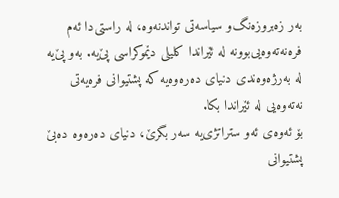به‌ر زه‌بروزه‌نگ‌و سیاسه‌تی‌ تواندنه‌وه‌، له‌ راستی‌دا ئه‌م فره‌نه‌ته‌وه‌یی‌بوونه‌ له‌ ئێراندا كلیلی‌ دێموكراسی‌ پێ‌یه‌. به‌و پێ‌یه‌ له‌ به‌رژه‌وه‌ندی‌ دنیای‌ ده‌ره‌وه‌یه‌ كه‌ پشتیوانی‌ فره‌یه‌تی نه‌ته‌وه‌یی له‌ ئێراندا بکا.
بۆ ئه‌وه‌ی‌ ئه‌و ستراتژی‌یه‌ سه‌ر بگرێ‌، دنیای‌ ده‌ره‌وه‌ ده‌بێ‌ پشتیوانی‌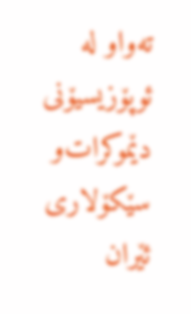ته‌واو له‌ ئوپۆزیسیۆنی‌ دێموكرات‌و سێكۆلاری‌ ئێران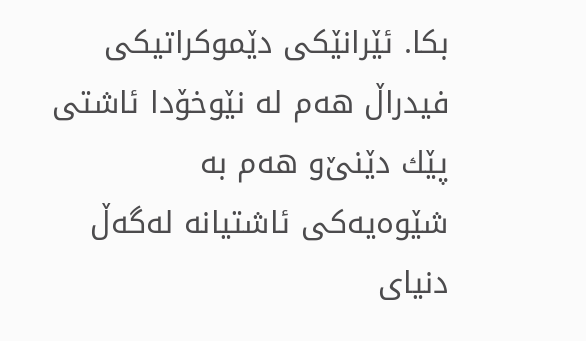بكا. ئێرانێكی‌ دێموكراتیكی‌ فیدراڵ هه‌م له‌ نێوخۆدا ئاشتی‌ پێك دێنێ‌‌و هه‌م به‌ شێوه‌یه‌كی‌ ئاشتیانه‌ له‌گه‌ڵ دنیای‌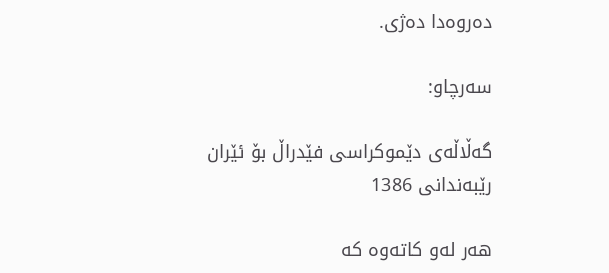ده‌روه‌دا ده‌ژی‌.

سه‌رچاو:

گه‌ڵاڵه‌ی‌ دێموكراسی‌ فێدراڵ بۆ ئێران
رێبه‌ندانی‌ 1386

هه‌ر له‌و كاته‌وه‌ كه‌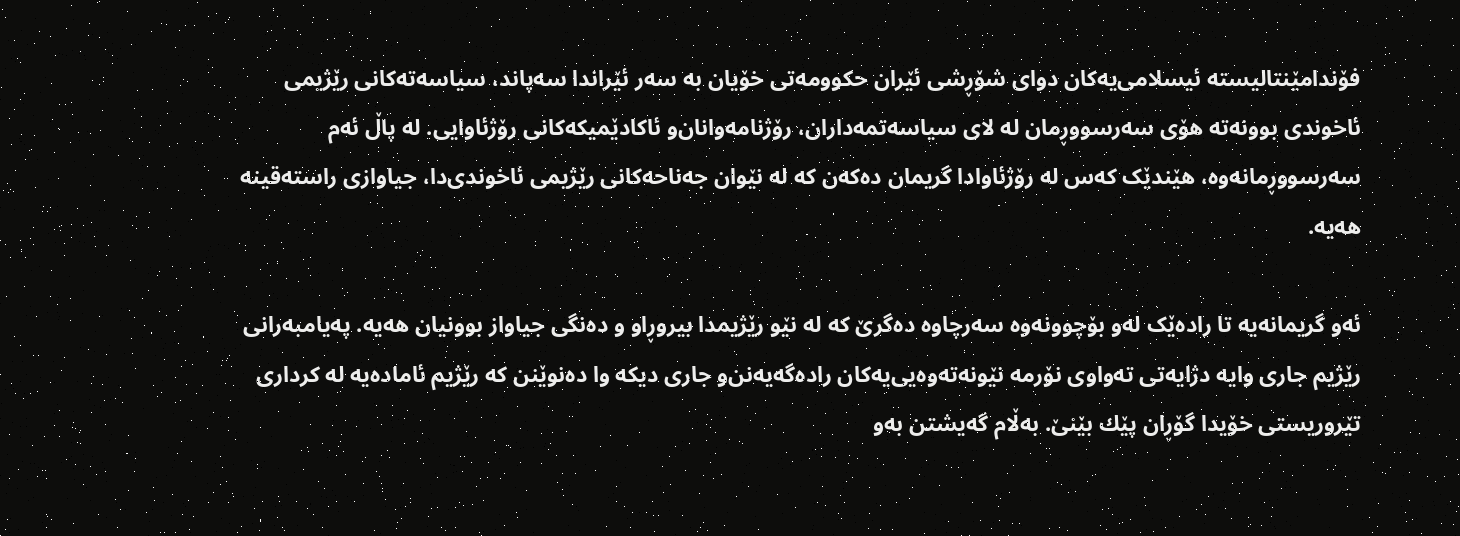فۆندا‌مێنتالیسته‌ ئیسلامی‌یه‌كان دوای‌ شۆڕشی‌ ئێران حكوومه‌تی‌ خۆیان به‌ سه‌ر ئێراندا سه‌پاند، سیاسه‌ته‌كانی‌ رێژیمی ئاخوندی بوونه‌ته‌ هۆی‌ سه‌رسووڕمان له‌ لای سیاسه‌تمه‌داران، رۆژنامه‌وانان‌و ئاكادێمیکه‌کانی‌ رۆژئاوایی‌. له‌ پاڵ ئه‌م سه‌رسووڕمانه‌وه‌، هێندێک که‌س له‌ رۆژئاوادا گریمان ده‌که‌ن که‌ له‌ نێوان جه‌نا‌حه‌کانی رێژیمی‌ ئاخوندی‌دا، جیاوازی‌ راسته‌قینه‌ هه‌یه.

ئه‌و گریمانه‌یه‌ تا راده‌ێک له‌و بۆچوونه‌وه‌ سه‌رچاوه ده‌گرێ که‌ له‌ نێو رێژیمدا بیروڕاو و ده‌نگی جیاواز بوونیان هه‌یه‌. په‌یامبه‌رانی‌ رێژیم جاری‌ وایه‌ دژایه‌تی‌ ته‌واوی‌ نۆرمه‌ نێونه‌ته‌وه‌یی‌یه‌كان راده‌گه‌یه‌نن‌و جاری‌ دیكه‌ وا ده‌نوێنن كه‌ رێژیم ئاماده‌یه‌ ‌له‌ کرداری تێروریستی خۆیدا گۆڕان پێك بێنێ. به‌ڵام گه‌یشتن به‌و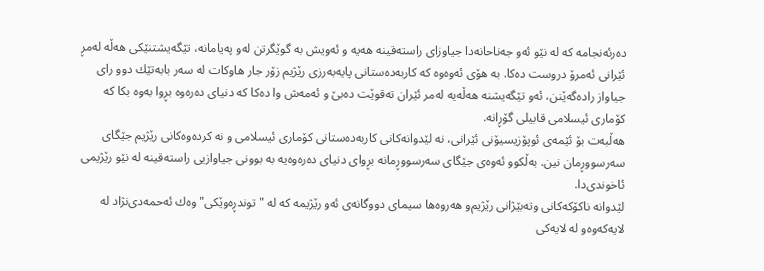ده‌رئه‌نجامه‌ که‌ له‌ نێو ئه‌و جه‌ناحانه‌دا جیاوزای راسته‌قینه‌ هه‌یه و ئه‌ویش به‌ گوێگرتن‌ له‌و په‌یامانه‌، تێگه‌یشتنێکی هه‌ڵه‌ له‌مڕ ئێرانی ئه‌مرۆ دروست ده‌کا. به‌ هۆی ئه‌وه‌وه‌ که‌ كاربه‌ده‌ستانی‌ پایه‌به‌رزی‌ رێژیم زۆر جار هاوكات له‌ سه‌ر بابه‌تێك دوو رای‌ جیاواز راده‌گه‌ێنن، ئه‌و تێگه‌یشنه‌ هه‌ڵه‌یه‌ له‌مر ئێران ته‌قوێت ده‌بێ و ‌ئه‌مه‌ش وا ده‌كا كه‌ دنیای‌ ده‌ره‌وه‌ بڕوا به‌وه‌ بكا كه‌ كۆماری‌ ئیسلامی‌ قابیلی‌ گۆڕانه‌.
هه‌ڵبه‌ت بۆ ئێمه‌ی ئوپۆزیسیۆنی‌ ئێرانی‌، نه‌ لێدوانه‌کانی کاربه‌ده‌ستانی کۆماری ئیسلامی و نه‌ کرده‌وه‌کانی رێژیم‌ جێگای‌ سه‌رسووڕمان نین. به‌ڵكوو ئه‌وه‌ى جێگاى سه‌رسووڕمانه‌ بڕوای‌ دنیای‌ ده‌ره‌وه‌یه‌ به‌ بوونی‌ جیاوازیی‌ راسته‌قینه‌ له‌ نێو رێژیمی‌ ئاخوندی‌دا.
لێدوانه‌ ناكۆكه‌كانی‌ وته‌بێژانی‌ رێژیم‌و هه‌روه‌ها سیمای‌ دووگانه‌ی‌ ئه‌و رێژیمه‌ كه‌ له‌ "توندڕه‌وێكی" وه‌ك ئه‌حمه‌دی‌نژاد له‌ لایه‌كه‌وه‌‌و له‌ لایه‌كی‌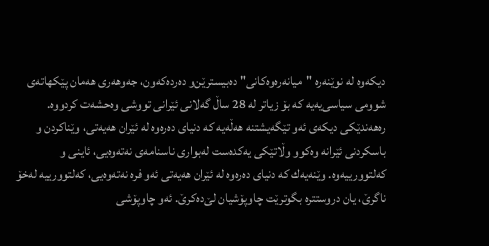دیكه‌وه‌ له‌ نوێنه‌ره "میانه‌ره‌وه‌کانی" ده‌بیسترێن‌و ده‌رده‌كه‌ون، جه‌وهه‌ری‌ هه‌مان پێكهاته‌ی‌ شوومی‌ سیاسی‌یه‌يه‌ كه‌ بۆ زیاتر له 28 ساڵ گه‌لانی‌ ئێرانی‌ تووشی‌ وه‌حشه‌ت كردووه‌.
ره‌هه‌ندێکی دیکه‌ی ئه‌و تێگه‌یشتنه‌ هه‌ڵه‌یه‌ که‌ دنیای ده‌ره‌وه‌ له‌ ئێران هه‌یه‌تی، وێناکردن و باسکردنی ئێرانه‌ وه‌کوو وڵاتێکی یه‌کده‌ست له‌بواری ناسنامه‌ی نه‌ته‌وه‌یی، ئاینی و که‌لتوورییه‌وه‌. وێنه‌یه‌ك كه‌ دنیای‌ ده‌ره‌وه‌ له‌ ئێران هه‌یه‌تی‌ ئه‌و فره‌ نه‌ته‌وه‌یی‌، كه‌لتوورییه‌ له‌خۆ ناگرێ‌، یان دروستتره‌ بگوترێت چاوپۆشیان لێ‌ده‌كرێ‌. ئه‌و چاوپۆشی‌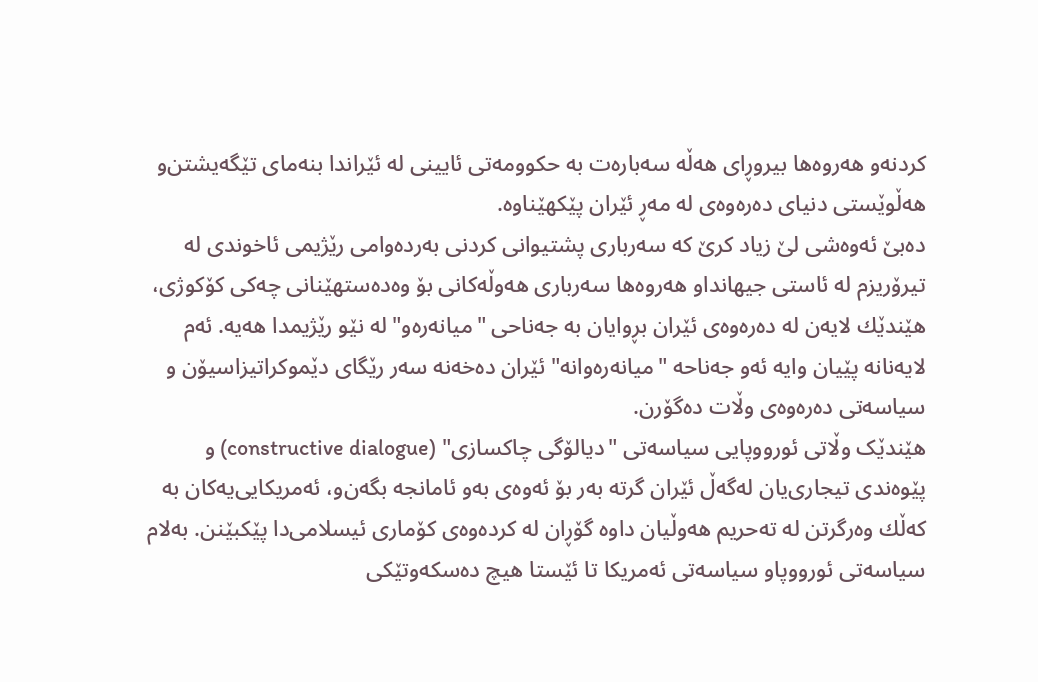كردنه‌‌و هه‌روه‌ها بیروڕای‌ هه‌ڵه‌ سه‌باره‌ت به‌ حكوومه‌تی‌ ئایینی‌ له‌ ئێراندا بنه‌مای‌ تێگه‌یشتن‌و هه‌ڵوێستی‌ دنیای‌ ده‌ره‌وه‌ی‌ له‌ مه‌ڕ ئێران پێكهێناوه‌.
ده‌بێ ئه‌وه‌شی لێ زیاد کرێ که‌ سه‌رباری‌ پشتیوانی‌ كردنی‌ به‌رده‌وامی رێژیمی ئاخوندی‌ له‌ تیرۆریزم له‌ ئاستی‌ جیهاندا‌و هه‌روه‌ها سه‌رباری‌ هه‌وڵه‌کانی بۆ وه‌ده‌ستهێنانی چه‌کی کۆکوژی، هێندێك لایه‌ن له‌ ده‌ره‌وه‌ی‌ ئێران بڕوایان به‌ جه‌ناحی "میانه‌ره‌و" له‌ نێو رێژیمدا هه‌یه‌. ئه‌م لایه‌نانه‌ پێیان وایه‌ ئه‌و جه‌ناحه‌ "میانه‌ره‌وانه‌" ئێران ده‌خه‌نه‌ سه‌ر رێگای دێموکراتیزاسیۆن و سیاسه‌تی ده‌ره‌وه‌ی وڵات ده‌گۆرن.
هێندێک وڵاتی ئورووپایی سیاسه‌تی‌ "دیالۆگی‌ چاكسازی" (constructive dialogue) و پێوه‌ندی‌ تیجاری‌یان له‌گه‌ڵ ئێران گرته‌ به‌ر بۆ ئه‌وه‌ی‌ به‌و ئامانجه‌ بگه‌ن‌و، ئه‌مریكایی‌یه‌كان به‌ كه‌ڵك وه‌رگرتن له‌ ته‌حریم هه‌وڵیان داوه‌ گۆڕان له‌ كرده‌وه‌ی‌ كۆماری‌ ئیسلامی‌دا پێكبێنن. به‌لام سیاسه‌تی‌ ئورووپاو سیاسه‌تی‌ ئه‌مریكا تا ئێستا هیچ ده‌سكه‌وتێكی‌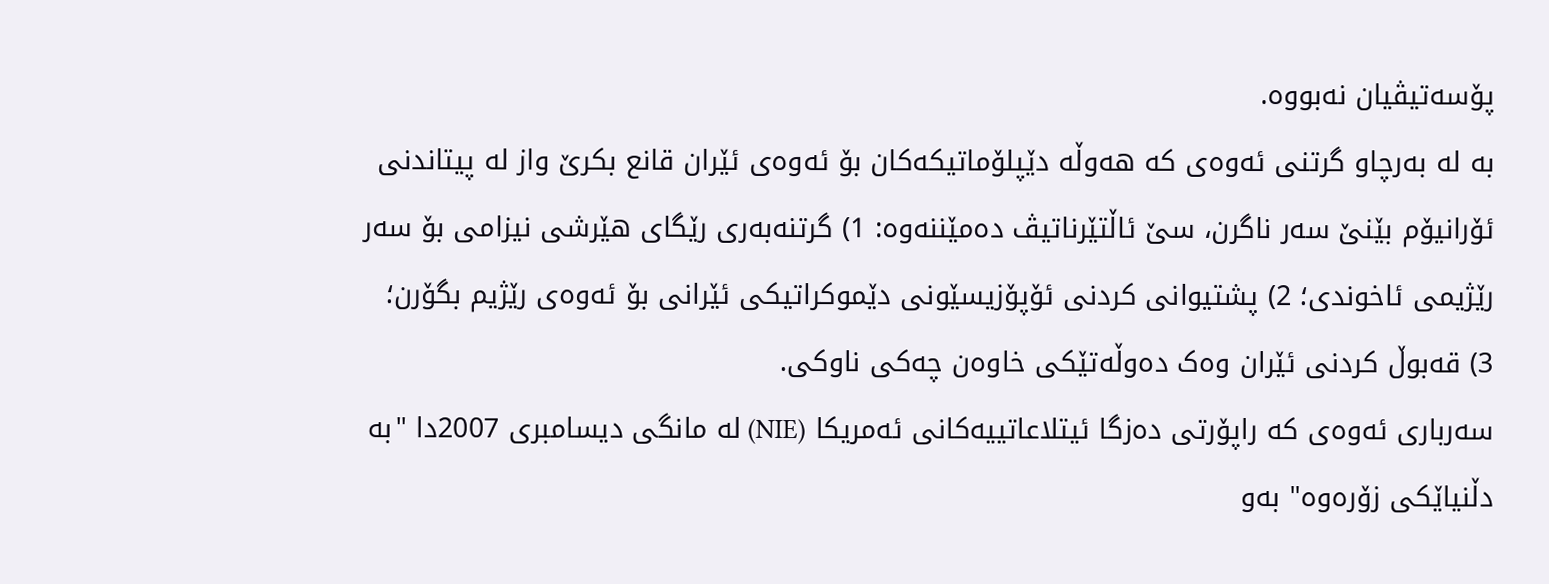پۆسه‌تیڤیان نه‌بووه‌.
به‌ له‌ به‌رچاو گرتنی‌ ئه‌وه‌ی که‌ هه‌وڵه‌ دێپلۆماتیكه‌كان بۆ ئه‌وه‌ی‌ ئێران قانع بكرێ‌ واز له‌ پیتاندنی‌ ئۆرانیۆم بێنێ سه‌ر ناگرن‌، سێ ئاڵتێرناتیڤ ده‌مێننه‌وه‌: 1) گرتنه‌به‌ری رێگای هێرشی نیزامی بۆ سه‌ر رێژیمی ئاخوندی؛ 2) پشتیوانی کردنی ئۆپۆزیسێونی دێموکراتیکی ئێرانی بۆ ئه‌وه‌ی رێژیم بگۆرن؛ 3) قه‌بوڵ کردنی ئێران وه‌ک‌ ده‌وڵه‌تێکی خاوه‌ن‌ چه‌كی‌ ناوكی‌.
سه‌رباری ئه‌وه‌ی که‌ راپۆرتی ده‌زگا ئیتلاعاتییه‌کانی ئه‌مریکا (NIE) له‌ مانگی دیسامبری 2007دا "به‌ دڵنیاێکی زۆره‌وه‌" به‌و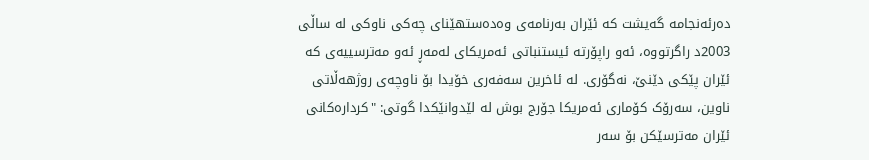ده‌رئه‌نجامه‌ گه‌یشت که‌ ئێران به‌رنامه‌ی وه‌ده‌ستهێنای چه‌کی ناوکی له‌ ساڵی 2003د راگرتووه‌، ئه‌و راپۆرته‌ ئیستنباتی ئه‌مریکای له‌مه‌ڕ ئه‌و مه‌ترسییه‌ی که‌ ئێران پێکی دێنێ، نه‌گۆری. له‌ ئاخرین سه‌فه‌ری خۆیدا بۆ ناوچه‌ی روژهه‌ڵاتی ناوین، سه‌رۆک کۆماری ئه‌مریکا جۆرج بوش له‌ لێدوانێکدا گوتی: "کرداره‌کانی ئێران مه‌ترسێکن بۆ سه‌ر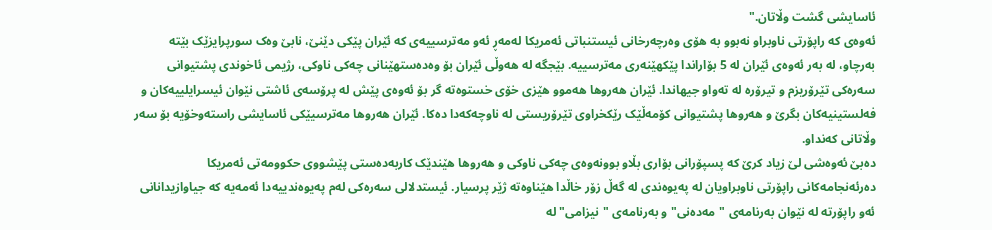ئاسایشی گشت وڵاتان."
ئه‌وه‌ی که‌ راپۆرتی ناوبراو نه‌بوو به‌ هۆی وه‌رچه‌رخانی ئیستنباتی ئه‌مریکا له‌مه‌ڕ ئه‌و مه‌ترسییه‌ی که‌ ئێران پێکی دێنێ، نابێ وه‌ک سورپرایزێک بێته‌ به‌رچاو، له‌ به‌ر ئه‌وه‌ی ئێران له‌ 5 بۆاراندا پێکهێنه‌ری مه‌ترسییه‌. بێجگه‌ له‌ هه‌وڵی ئێران بۆ وه‌ده‌ستهێنانی چه‌کی ناوکی، رژیمی ئاخوندی پشتیوانی سه‌ره‌کی تێرۆریزم و تیرۆره‌ له‌ ته‌واو جیهاندا. ئێران هه‌روها هه‌موو هێزی خۆی خستوه‌ته‌ گر بۆ ئه‌وه‌ی پێش له‌ پرۆسه‌ی ئاشتی نێوان ئیسرایلییه‌کان و فه‌لستینیه‌کان بگرێ و هه‌روها پشتیوانی کۆمه‌ڵێک رێکخراوی تێرۆریستی له‌ ناوچه‌که‌دا ده‌کا. ئێران هه‌روها مه‌ترسیێکی ئاسایشی راسته‌و‌خۆیه‌ بۆ سه‌ر وڵاتانی که‌نداو.
ده‌بێ ئه‌وه‌شی لێ زیاد کرێ که‌ پسپۆرانی بۆاری بڵاو بوونه‌وه‌ی چه‌کی ناوکی و هه‌روها هێندێک کاربه‌ده‌ستی پێشووی حکوومه‌تی ئه‌مریکا ده‌رئه‌نجامه‌کانی راپۆرتی ناوبراویان له‌ په‌یوه‌ندی له‌ گه‌ڵ زۆر خاڵدا هێناوه‌ته‌ ژێر پرسیار. ئیستدلالی سه‌ره‌کی له‌م په‌یوه‌ندییه‌دا ئه‌مه‌یه‌ که‌ جیاوازیدانانی ئه‌و راپۆرته‌ له‌ نێوان به‌رنامه‌ی "مه‌ده‌نی" و به‌رنامه‌ی "نیزامی" له‌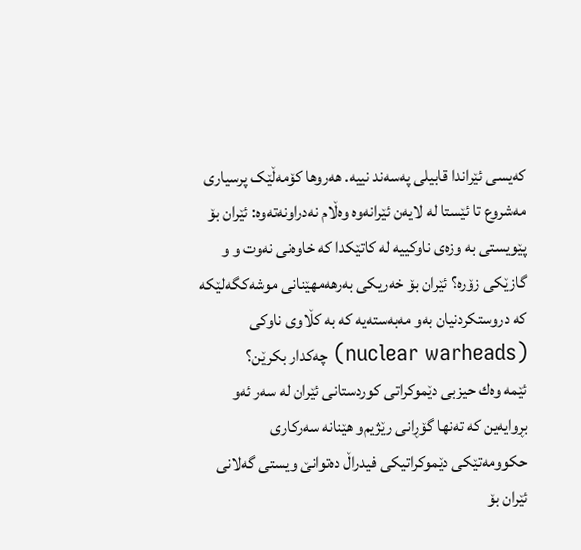که‌یسی ئێراندا قابیلی په‌سه‌ند نییه‌. هه‌روها کۆمه‌ڵێک پرسیاری مه‌شروع تا ئێستا له‌ لایه‌ن ئێرانه‌وه‌ وه‌ڵام نه‌دراونه‌ته‌وه‌: ئێران بۆ پێویستی به‌ وزه‌ی ناوکییه‌ له‌ کاتێکدا که‌ خاوه‌نی نه‌وت و و گازێکی زۆره‌‌؟ ئێران بۆ خه‌ریکی به‌رهه‌مهێنانی موشه‌کگه‌لێکه‌ که‌ دروستکردنیان به‌و مه‌به‌سته‌یه‌ که‌ به‌ کڵاوی ناوکی (nuclear warheads) چه‌کدار بکرێن؟
ئێمه‌ وه‌ك حیزبی‌ دێموكراتی‌ كوردستانی‌ ئێران له‌ سه‌ر ئه‌و بڕوایه‌ین كه‌ ته‌نها گۆڕانی‌ رێژیم‌و هێنانه‌ سه‌ركاری‌ حكوومه‌تێكی‌ دێموكراتیكی‌ فیدراڵ ده‌توانێ‌ ویستی‌ گه‌لانی‌ ئێران بۆ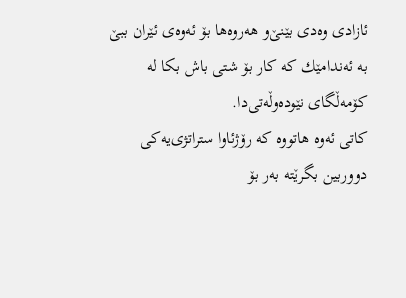ئازادی‌ وه‌دی‌ بێنێ‌‌و هه‌روه‌ها بۆ ئه‌وه‌ی ئێران‌ ببێ به‌ ئه‌ندامێك که‌ کار بۆ شتی باش بکا له‌ كۆمه‌ڵگای‌ نێوده‌وڵه‌تی‌دا.
كاتی‌ ئه‌وه‌ هاتووه‌ كه‌ رۆژئاوا ستراتژی‌یه‌كی‌ دووربین بگرێته‌ به‌ر بۆ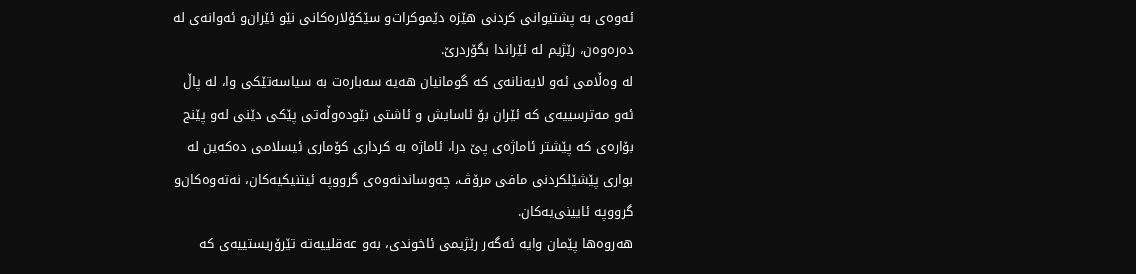ئه‌وه‌ی‌ به‌ پشتیوانی‌ كردنی‌ هێزه‌ دێموكرات‌و سێكۆلاره‌كانی‌ نێو ئێران‌و ئه‌وانه‌ی‌ له‌ ده‌ره‌وه‌ن، رێژیم له‌ ئێراندا‌ بگۆردرێ.
له‌ وه‌ڵامی‌ ئه‌و لایه‌نانه‌ی‌ كه‌ گومانیان هه‌یه‌ سه‌باره‌ت به‌ سیاسه‌تێکی وا، له‌ پاڵ ئه‌و مه‌ترسییه‌ی که‌ ئێران بۆ ئاسایش و ئاشتی نێوده‌وڵه‌تی پێکی دێنی له‌و پێنج بۆاره‌ی که‌ پێشتر ئاماژه‌ی پێ درا، ئاماژه‌ به‌ كرداری‌ كۆماری‌ ئیسلامی‌ ده‌كه‌ین له‌ بواری‌ پێشێلكردنی‌ مافی‌ مرۆڤ، چه‌وساندنه‌وه‌ی‌ گرووپه‌ ئیتنیكیه‌كان، نه‌ته‌وه‌كان‌و گرووپه‌ ئایینی‌یه‌كان.
هه‌روه‌ها پێمان وایه‌ ئه‌گه‌ر رێژیمی‌ ئاخوندی‌، به‌و عه‌قلییه‌ته‌ تێرۆریستییه‌ی‌ كه‌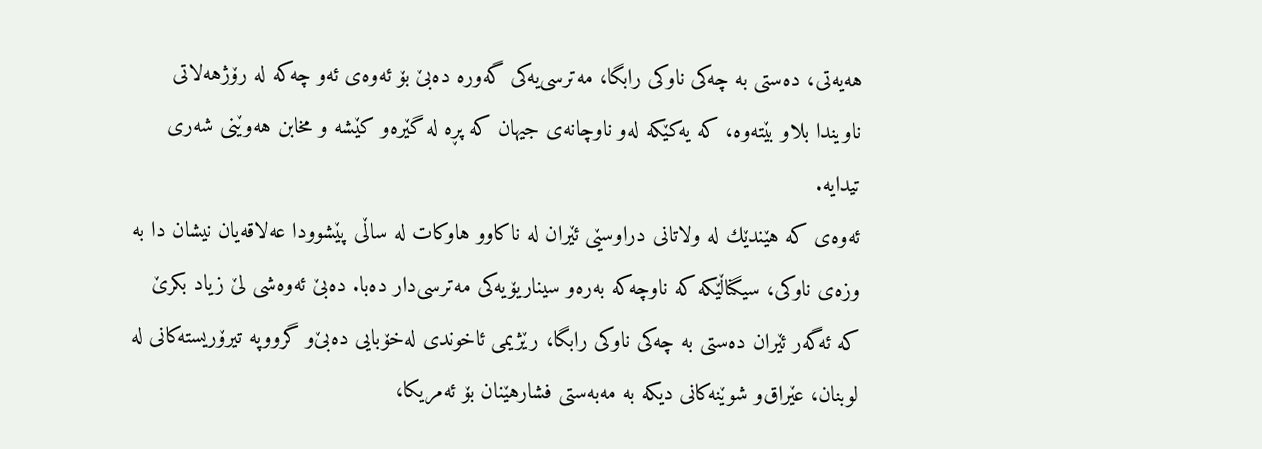هه‌یه‌تی‌، ده‌ستی‌ به‌ چه‌كی‌ ناوكی‌ رابگا، مه‌ترسی‌یه‌كی‌ گه‌وره‌ ده‌بێ‌ بۆ ئه‌وه‌ی‌ ئه‌و چه‌كه‌ له‌ رۆژهه‌لاتی‌ ناویندا بلاو بێته‌وه‌، که‌ یه‌كێكه‌ له‌و ناوچانه‌ی‌ جیهان كه‌ پڕه‌ له‌ گێره‌و كێشه‌ و مخابن هه‌وێنی شه‌ری تیدایه‌.
ئه‌وه‌ی‌ كه‌ هێندێك له‌ ولاتانی‌ دراوسێی‌ ئێران له‌ ناكاو‌و هاوكات له‌ ساڵی پێشوودا عه‌لاقه‌یان نیشان د‌ا به‌ وزه‌ی‌ ناوكی‌، سیگناڵێكه‌ كه‌ ناوچه‌كه‌ به‌ره‌و سیناریۆیه‌كی‌ مه‌ترسی‌دار ده‌با. ده‌بێ‌ ئه‌وه‌شی‌ لێ‌ زیاد بكرێ‌ كه‌ ئه‌گه‌ر ئێران ده‌ستی‌ به‌ چه‌كی‌ ناوكی‌ رابگا، رێژیمی‌ ئاخوندی‌ له‌خۆبایی‌ ده‌بێ‌و گرووپه‌ تیرۆریسته‌كانی‌ له‌ لوبنان، عێراق‌و شوێنه‌كانی‌ دیكه‌ به‌ مه‌به‌ستی‌ فشارهێنان بۆ ئه‌مریكا،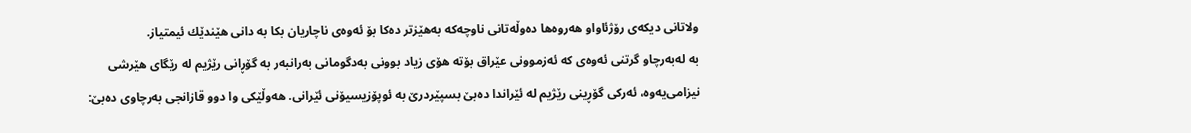ولاتانی‌ دیكه‌ی‌ رۆژئاواو هه‌روه‌ها ده‌وڵه‌تانی‌ ناوچه‌كه‌ به‌هێزتر ده‌كا بۆ ئه‌وه‌ی‌ ناچاریان بكا به‌ دانی‌ هێندێك ئیمتیاز.
به‌ له‌به‌رچاو گرتنی‌ ئه‌وه‌ی‌ كه‌ ئه‌زموونی‌ عێراق بۆته‌ هۆی‌ زیاد بوونی‌ به‌دگومانی‌ به‌رانبه‌ر به‌ گۆڕانی‌ رێژیم له‌ رێگای‌ هێرشی‌ نیزامی‌یه‌وه‌، ئه‌ركی‌ گۆڕینی‌ رێژیم له‌ ئێراندا ده‌بێ‌ بسپێردرێ‌ به‌ ئوپۆزیسیۆنی‌ ئێرانی‌. هه‌وڵێكی‌ وا دوو قازانجی‌ به‌رچاوی‌ ده‌بێ‌: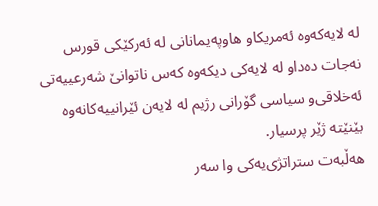له‌ لایه‌كه‌وه‌ ئه‌مریكا‌و هاوپه‌یمانانی‌ له‌ ئه‌ركێكی‌ قورس نه‌جات ده‌دا‌و له‌ لایه‌كی‌ دیكه‌وه‌ كه‌س ناتوانێ‌ شه‌رعییه‌تی‌ ئه‌خلاقی‌‌و سیاسی‌ گۆرانی رژیم له‌ لایه‌ن ئێرانییه‌کانه‌وه‌ بێنێته‌ ژێر پرسیار.
هه‌ڵبه‌ت ستراتژی‌یه‌كی‌ وا سه‌ر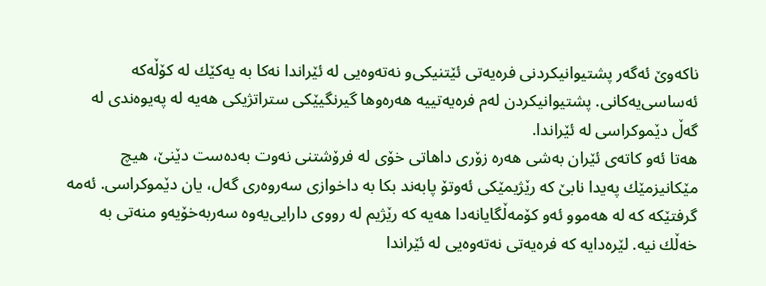ناكه‌وێ‌ ئه‌گه‌ر پشتیوانیكردنی‌ فره‌یه‌تی‌ ئێتنیكی‌‌و نه‌ته‌وه‌یی‌ له‌ ئێراندا نه‌كا به‌ یه‌كێك له‌ كۆڵه‌كه‌ ئه‌ساسی‌یه‌كانی‌. پشتیوانیکردن له‌م فره‌یه‌تییه‌ هه‌ره‌وها گیرنگیێکی ستراتژیکی هه‌یه‌ له‌ په‌یوه‌ندی له‌ گه‌ڵ دێموکراسی له‌ ئێراندا.
هه‌تا ئه‌و كاته‌ی‌ ئێران به‌شی‌ هه‌ره‌ زۆری‌ داهاتی‌ خۆی‌ له‌ فرۆشتنی‌ نه‌وت به‌ده‌ست دێنێ‌، هیچ مێكانیزمێك په‌یدا نابێ‌ كه‌ رێژیمێكی‌ ئه‌وتۆ پابه‌ند بكا به‌ داخوازی‌ سه‌روه‌ری‌ گه‌ل، یان دێموكراسی‌. ئه‌مه‌ گرفتێكه‌ كه‌ له‌ هه‌موو ئه‌و كۆمه‌ڵگایانه‌دا هه‌یه‌ كه‌ رێژیم له‌ رووی‌ دارایی‌یه‌وه‌ سه‌ربه‌خۆیه‌‌و منه‌تی‌ به‌ خه‌ڵك نیه‌. لێره‌دایه‌ كه‌ فره‌یه‌تی نه‌ته‌وه‌یی له‌ ئێراندا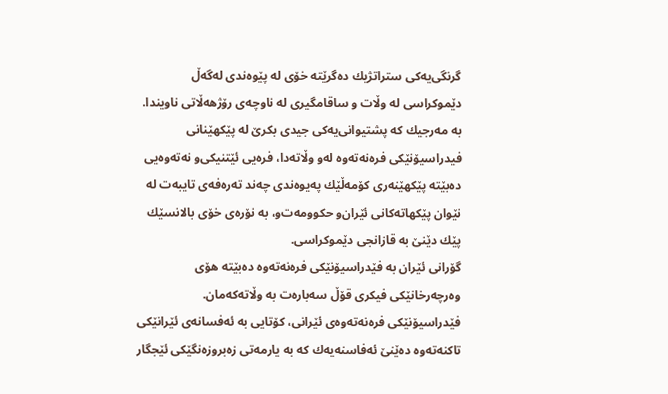گرنگی‌یه‌كی‌ ستراتژیك ده‌گرێته‌ خۆی‌ له‌ پێوه‌ندی‌ له‌گه‌ڵ دێموكراسی‌ له‌ وڵات و ساقامگیری له‌ ناوچه‌ی رۆژهه‌ڵاتی ناویندا. به‌ مه‌رجیك كه‌ پشتیوانی‌یه‌كی‌ جیدی‌ بكرێ‌ له‌ پێكهێنانی‌ فیدراسیۆنێكی‌ فره‌نه‌ته‌وه‌ له‌و وڵاته‌دا، فره‌یی‌ ئێتنیكی‌‌و نه‌ته‌وه‌یی‌ ده‌بێته‌ پێكهێنه‌ری‌ كۆمه‌ڵێك په‌یوه‌ندی‌ چه‌ند ته‌ره‌فه‌ی‌ تایبه‌ت له‌ نێوان پێكهاته‌كانی‌ ئێران‌و حكوومه‌ت‌و، به‌ نۆره‌ی‌ خۆی‌ بالانسێك پێك دێنێ‌ به‌ قازانجی‌ دێموكراسی‌.
گۆرانی ئێران به‌ فێدراسیۆنێکی فره‌نه‌ته‌وه‌ ده‌بێته‌ هۆی وه‌رچه‌رخانێکی فیکری قۆڵ سه‌باره‌ت به‌ وڵاته‌که‌مان. فێدراسیۆنێکی فره‌نه‌ته‌وه‌ی ئێرانی، کۆتایی به‌ ئه‌فسانه‌ی ئێرانێکی تاکنه‌ته‌وه‌ ده‌ێنێ ئه‌فاسنه‌‌یه‌ك که‌ به‌ یارمه‌تی زه‌بروزه‌نگێکی ئێجگار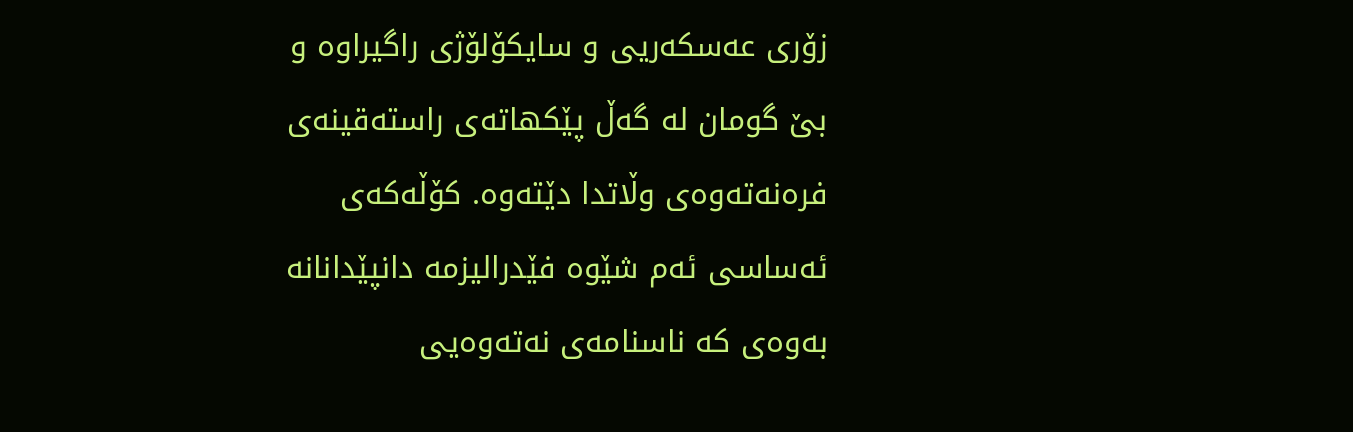زۆری عه‌سکه‌ریی و سایکۆلۆژی راگیراوه‌ و بێ گومان له‌ گه‌ڵ‌ پێکهاته‌ی راسته‌قینه‌ی فره‌نه‌ته‌وه‌ی وڵاتدا دێته‌وه‌. کۆڵه‌که‌ی ئه‌ساسی ئه‌م شێوه‌ فێدرالیزمه‌ دانپێدانانه‌ به‌وه‌ی که‌ ناسنامه‌ی نه‌ته‌وه‌يی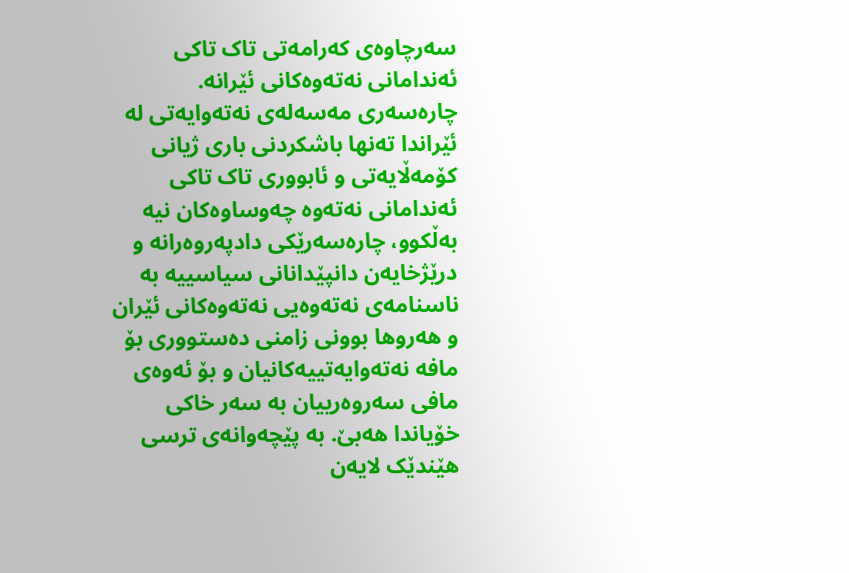سه‌رچاوه‌ی که‌رامه‌تی تا‌ک تا‌کی ئه‌ندامانی نه‌ته‌وه‌کانی ئێرانه‌. چاره‌سه‌ری مه‌سه‌له‌ی نه‌ته‌وایه‌تی له‌ ئێراندا ته‌نها باشکردنی باری ژیانی کۆمه‌ڵایه‌تی و ئابووری تا‌ک تا‌کی ئه‌ندامانی نه‌ته‌وه‌ چه‌وساوه‌کان نیه‌ به‌ڵکوو، چاره‌سه‌رێکی دادپه‌روه‌رانه‌ و درێژخایه‌ن دانپێدانانی سیاسییه‌ به‌ ناسنامه‌ی نه‌ته‌وه‌یی نه‌ته‌وه‌کانی ئێران و هه‌روها بوونی زامنی ده‌ستووری بۆ مافه‌ نه‌ته‌وایه‌تییه‌کانیان و بۆ ئه‌وه‌ی مافی سه‌روه‌رییان به‌ سه‌ر خاکی خۆیاندا هه‌بێ. به‌ پێچه‌وانه‌ی ترسی هێندێک لایه‌ن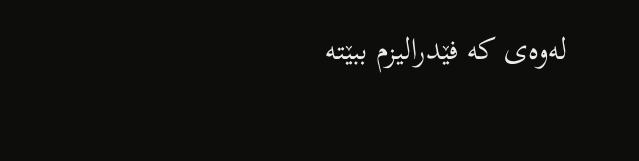له‌وه‌ی که‌ فێدرالیزم ببێته‌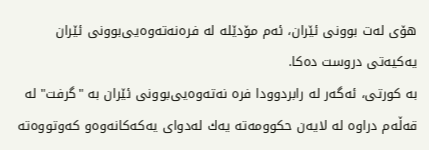هۆی له‌ت بوونی ئێران، ئه‌م مۆدێله‌ له‌ فره‌نه‌ته‌وه‌یی‌بوونی ئێران یه‌کیه‌تی دروست ده‌کا.
به‌ كورتی‌، ئه‌گه‌ر له‌ رابردوودا فره‌ نه‌ته‌وه‌یی‌بوونی‌ ئێران به‌ "گرفت" له‌ قه‌ڵه‌م دراوه‌ له‌ لایه‌ن حكوومه‌ته‌ یه‌ك له‌دوای‌ یه‌كه‌كانه‌وه‌‌و که‌وتووه‌ته‌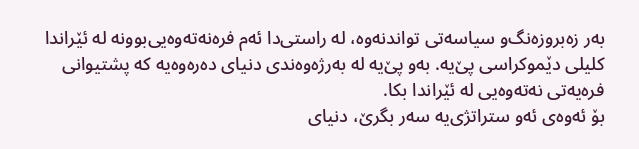به‌ر زه‌بروزه‌نگ‌و سیاسه‌تی‌ تواندنه‌وه‌، له‌ راستی‌دا ئه‌م فره‌نه‌ته‌وه‌یی‌بوونه‌ له‌ ئێراندا كلیلی‌ دێموكراسی‌ پێ‌یه‌. به‌و پێ‌یه‌ له‌ به‌رژه‌وه‌ندی‌ دنیای‌ ده‌ره‌وه‌یه‌ كه‌ پشتیوانی‌ فره‌یه‌تی نه‌ته‌وه‌یی له‌ ئێراندا بکا.
بۆ ئه‌وه‌ی‌ ئه‌و ستراتژی‌یه‌ سه‌ر بگرێ‌، دنیای‌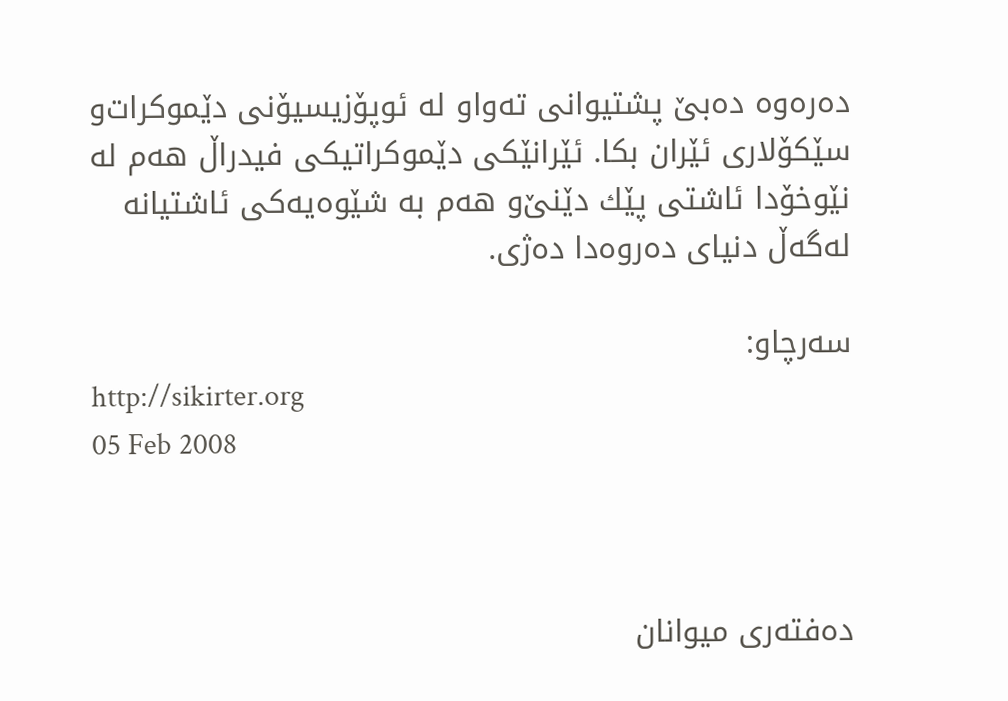ده‌ره‌وه‌ ده‌بێ‌ پشتیوانی‌ ته‌واو له‌ ئوپۆزیسیۆنی‌ دێموكرات‌و سێكۆلاری‌ ئێران بكا. ئێرانێكی‌ دێموكراتیكی‌ فیدراڵ هه‌م له‌ نێوخۆدا ئاشتی‌ پێك دێنێ‌‌و هه‌م به‌ شێوه‌یه‌كی‌ ئاشتیانه‌ له‌گه‌ڵ دنیای‌ ده‌روه‌دا ده‌ژی‌.

سه‌رچاو:
http://sikirter.org
05 Feb 2008



ده‌فته‌ری میوانان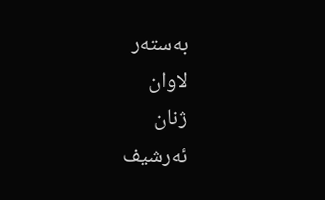به‌سته‌ر
لاوان
ژنان
ئه‌رشیف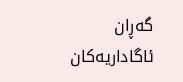گه‌ڕان
ئاگاداریه‌كان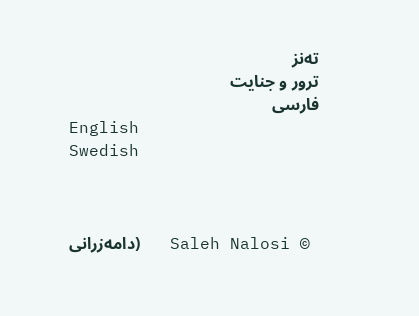ته‌نز
ترور و جنایت
فارسی
English
Swedish



 © Saleh Nalosi   (دامه‌زرانی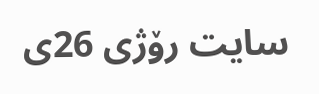سایت رۆژی 26ی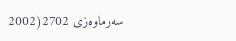سه‌رماوه‌زی 2702(2002